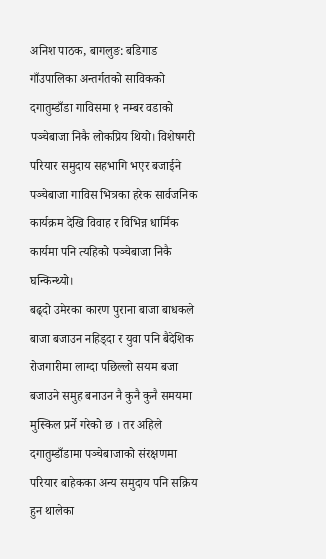अनिश पाठक, बागलुङ: बडिगाड गाँउपालिका अन्तर्गतको साविकको दगातुम्डाँडा गाविसमा १ नम्बर वडाको पञ्चेबाजा निकै लोकप्रिय थियो। विशेषगरी परियार समुदाय सहभागि भएर बजाईने पञ्चेबाजा गाविस भित्रका हरेक सार्वजनिक कार्यक्रम देखि विवाह र विभिन्न धार्मिक कार्यमा पनि त्यहिको पञ्चेबाजा निकै घन्किन्थ्यो।
बढ्दो उमेरका कारण पुराना बाजा बाधकले बाजा बजाउन नहिड्दा र युवा पनि बैदेशिक रोजगारीमा लाग्दा पछिल्लो सयम बजा बजाउने समुह बनाउन नै कुनै कुनै समयमा मुस्किल प्रर्ने गरेको छ । तर अहिले दगातुम्डाँडामा पञ्चेबाजाको संरक्षणमा परियार बाहेकका अन्य समुदाय पनि सक्रिय हुन थालेका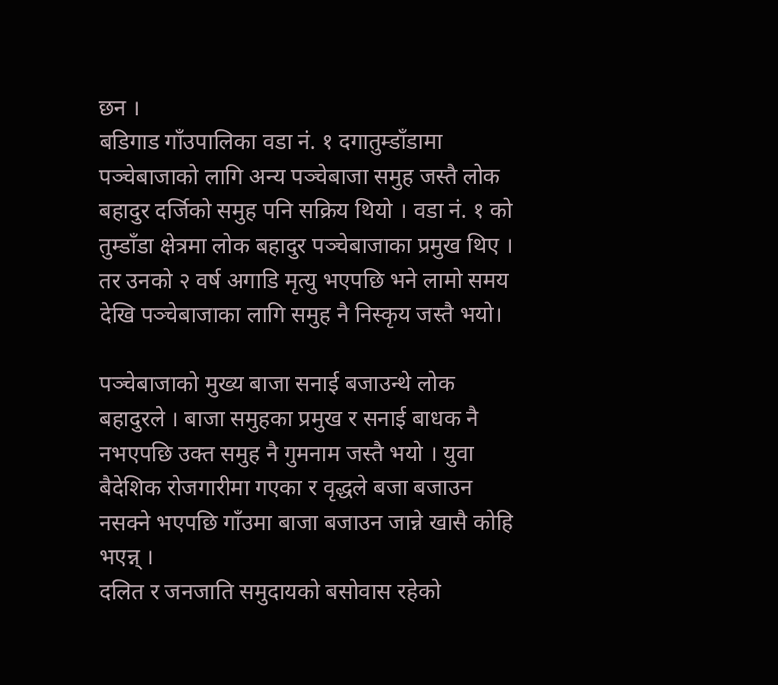छन ।
बडिगाड गाँउपालिका वडा नं. १ दगातुम्डाँडामा पञ्चेबाजाको लागि अन्य पञ्चेबाजा समुह जस्तै लोक बहादुर दर्जिको समुह पनि सक्रिय थियो । वडा नं. १ को तुम्डाँडा क्षेत्रमा लोक बहादुर पञ्चेबाजाका प्रमुख थिए । तर उनको २ वर्ष अगाडि मृत्यु भएपछि भने लामो समय देखि पञ्चेबाजाका लागि समुह नै निस्कृय जस्तै भयो।

पञ्चेबाजाको मुख्य बाजा सनाई बजाउन्थे लोक बहादुरले । बाजा समुहका प्रमुख र सनाई बाधक नै नभएपछि उक्त समुह नै गुमनाम जस्तै भयो । युवा बैदेशिक रोजगारीमा गएका र वृद्धले बजा बजाउन नसक्ने भएपछि गाँउमा बाजा बजाउन जान्ने खासै कोहि भएन्न् ।
दलित र जनजाति समुदायको बसोवास रहेको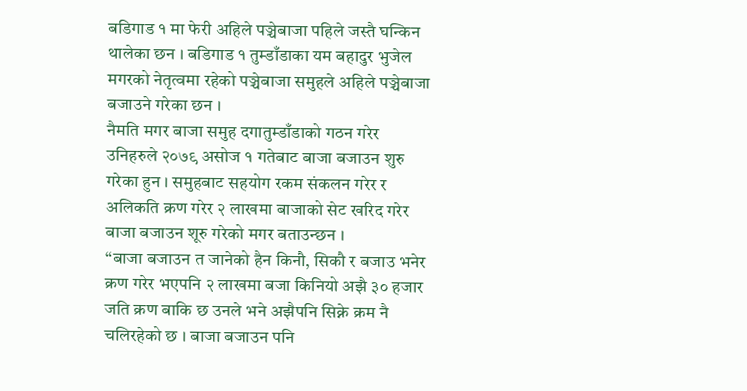बडिगाड १ मा फेरी अहिले पञ्चेबाजा पहिले जस्तै घन्किन थालेका छन । बडिगाड १ तुम्डाँडाका यम बहादुर भुजेल मगरको नेतृत्वमा रहेको पञ्चेबाजा समुहले अहिले पञ्चेबाजा बजाउने गरेका छन ।
नैमति मगर बाजा समुह दगातुम्डाँडाको गठन गरेर उनिहरुले २०७९ असोज १ गतेबाट बाजा बजाउन शुरु गरेका हुन । समुहबाट सहयोग रकम संकलन गरेर र अलिकति क्रण गरेर २ लाखमा बाजाको सेट खरिद गरेर बाजा बजाउन शूरु गरेको मगर बताउन्छन ।
“बाजा बजाउन त जानेको हैन किनौ, सिकौ र बजाउ भनेर क्रण गरेर भएपनि २ लाखमा बजा किनियो अझै ३० हजार जति क्रण बाकि छ उनले भने अझैपनि सिक्ने क्रम नै चलिरहेको छ । बाजा बजाउन पनि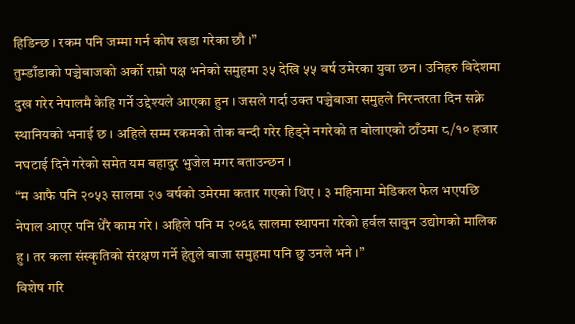हिडिन्छ । रकम पनि जम्मा गर्न कोष खडा गरेका छौ ।”
तुम्डाँडाको पञ्चेबाजको अर्को राम्रो पक्ष भनेको समुहमा ३५ देखि ५५ वर्ष उमेरका युवा छन । उनिहरु विदेशमा दुख गरेर नेपालमै केहि गर्ने उद्देश्यले आएका हुन । जसले गर्दा उक्त पञ्चेबाजा समुहले निरन्तरता दिन सक्ने स्थानियको भनाई छ । अहिले सम्म रकमको तोक बन्दी गरेर हिड्ने नगरेको त बोलाएको ठाँउमा ८/१० हजार नघटाई दिने गरेको समेत यम बहादुर भुजेल मगर बताउन्छन ।
“म आफै पनि २०५३ सालमा २७ वर्षको उमेरमा कतार गएको थिए । ३ महिनामा मेडिकल फेल भएपछि नेपाल आएर पनि धेरै काम गरे । अहिले पनि म २०६६ सालमा स्थापना गरेको हर्वल सावुन उद्योगको मालिक हु । तर कला संस्कृतिको संरक्षण गर्ने हेतुले बाजा समुहमा पनि छु उनले भने ।”
विशेष गरि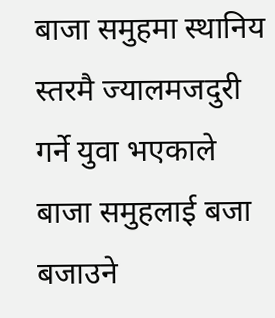बाजा समुहमा स्थानिय स्तरमै ज्यालमजदुरी गर्ने युवा भएकाले बाजा समुहलाई बजा बजाउने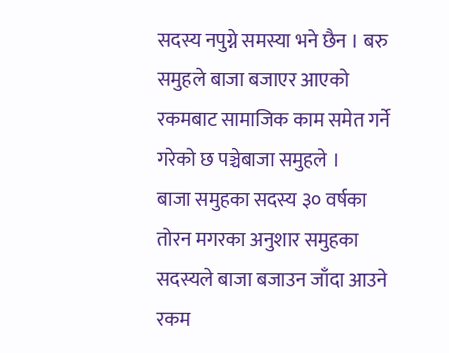सदस्य नपुग्ने समस्या भने छैन । बरु समुहले बाजा बजाएर आएको रकमबाट सामाजिक काम समेत गर्ने गरेको छ पञ्चेबाजा समुहले ।
बाजा समुहका सदस्य ३० वर्षका तोरन मगरका अनुशार समुहका सदस्यले बाजा बजाउन जाँदा आउने रकम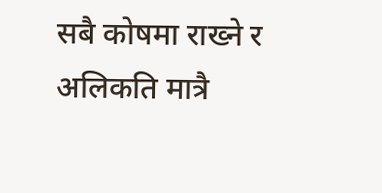सबै कोषमा राख्ने र अलिकति मात्रै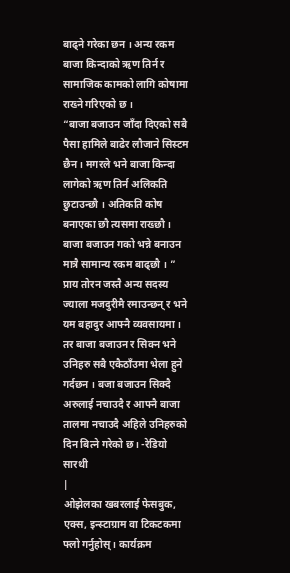बाढ्ने गरेका छन । अन्य रकम बाजा किन्दाको ऋण तिर्न र सामाजिक कामको लागि कोषामा राख्ने गरिएको छ ।
“बाजा बजाउन जाँदा दिएको सबै पैसा हामिले बाढेर लौजाने सिस्टम छैन । मगरले भने बाजा किन्दा लागेको ऋण तिर्न अलिकति छुटाउन्छौ । अतिकति कोष बनाएका छौ त्यसमा राख्छौ । बाजा बजाउन गको भन्ने बनाउन मात्रै सामान्य रकम बाढ्छौ । ”
प्राय तोरन जस्तै अन्य सदस्य ज्याला मजदुरीमै रमाउन्छन् र भने यम बहादुर आफ्नै व्यवसायमा । तर बाजा बजाउन र सिक्न भने उनिहरु सबै एकैठाँउमा भेला हुने गर्दछन । बजा बजाउन सिक्दै अरुलाई नचाउदै र आफ्नै बाजा तालमा नचाउदै अहिले उनिहरुको दिन बित्ने गरेको छ। -रेडियो सारथी
|
ओझेलका खबरलाई फेसबुक, एक्स, इन्स्टाग्राम वा टिकटकमा फ्लो गर्नुहोस्। कार्यक्रम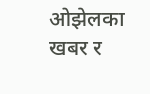ओझेलका खबर र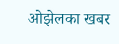ओझेलका खबर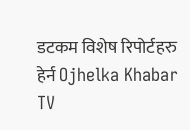डटकम विशेष रिपोर्टहरु हेर्न Ojhelka Khabar TV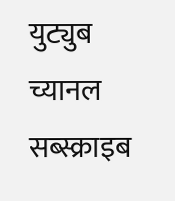युट्युब च्यानल सब्स्क्राइब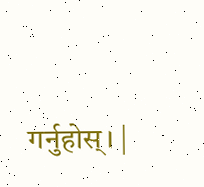गर्नुहोस्। |